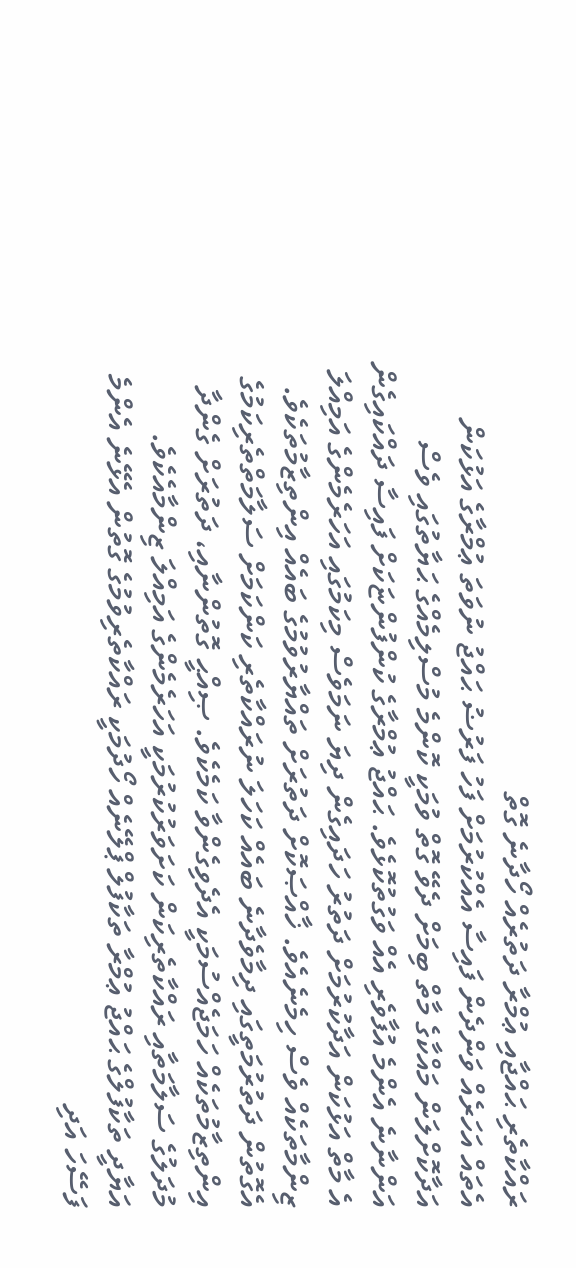ރައްކާތެރި ޙައްޖާއި ޢުމްރާ ދަތުރެއް ހޯދާނެ ގޮތް
އެތައް އަހަރެއް ވަންދެން ފައިސާ އެއްކުރުމަށް ފަހު ފަރުޟު ޙައްޖު ނުވަތަ ޢުމްރާގެ އަޅުކަން އަދާކޮށްލަން މައްކާގެ މާތް ބިމަށް ދެވޭ ގޮތް ވުމަކީ ކޮންމެ މުސްލިމެއްގެ ޙަޔާތުގައި ވެސް އަންނާނެ އެންމެ އުފާވެރި އެއް ވަގުތުކޮޅެވެ. ޙައްޖު ޢުމްރާގެ ކުންފުންޏަކަށް ފައިސާ ދައްކައިގެން އެ މާތް އަޅުކަން އަދާކުރުމަށް ދަތުރު ހަދައިގެން ދިޔަ ނަމަވެސް މިކަމުގައި އަހަރެމެންގެ އަމިއްލަ ޒިންމާތަކެއް ވެސް ހިމެނެއެވެ. ޚާއްޞަކޮށް ދަތުރަށް ތައްޔާރުވުމުގެ ބައެއް އިންތިޒާމުތަކެވެ. އެގޮތުން ދަތުރުމަތީގައި ދިމާވެދާނެ ބައެއް ކަހަލަ ނުރައްކާތެރި ކަންކަމަށް ސަލާމަތްތެރިކަމުގެ އިންތިޒާމުތަކެއް ހަމަޖެއްސުމަކީ އެދެވިގެންވާ ކަމެކެވެ. ޞިއްޙީ ގޮތުންނާއި، ދަތުރަށް ގެންދާ މުދަލުގެ ސަލާމަތާއި ރައްކާތެރިކަން ކަށަވަރުކުރުމަކީ އަހަރެމެންގެ އަމިއްލަ ޒިންމާއެކެވެ.
އަޔާދީ ތަކާފުލްގެ ޙައްޖު ޢުމްރާ ތަކާފުލް ޕްލޭނެއް ހޯދުމަކީ ރައްކާތެރިވުމުގެ ގޮތުން އެޅޭނެ އެންމެ ފަސޭހަ އަދި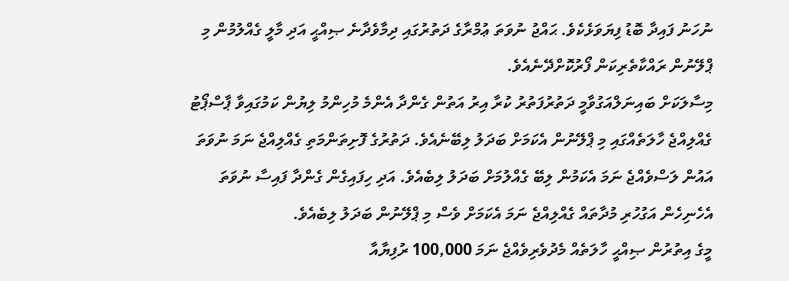ނުހަނު ފައިދާ ބޮޑު ފިޔަވަޅެކެވެ. ޙައްޖު ނުވަތަ ޢުމްރާގެ ދަތުރުގައި ދިމާވެދާނެ ޞިއްޙީ އަދި މާލީ ގެއްލުމުން މި ޕްލޭނުން ރައްކާތެރިކަން ފޯރުކޮށްދޭނެއެވެ.
މިސާލަކަށް ބައިނަލްއަގުވާމީ ދަތުރުފަތުރު ކުރާ އިރު އަތުން ގެންދާ އެންމެ މުހިންމު ލިޔުން ކަމުގައިވާ ޕާސްޕޯޓު ގެއްލިއްޖެ ހާލަތެއްގައި މި ޕްލޭނުން އެކަމަށް ބަދަލު ލިބޭނެއެވެ. ދަތުރުގެ ފޮށިތަންމަތި ގެއްލިއްޖެ ނަމަ ނުވަތަ އައުން ލަސްވެއްޖެ ނަމަ އެކަމުން ލިބޭ ގެއްލުމަށް ބަދަލު ލިބެއެވެ. އަދި ހިފައިގެން ގެންދާ ފައިސާ ނުވަތަ އެހެނިހެން އަގުހުރި މުދާތައް ގެއްލިއްޖެ ނަމަ އެކަމަށް ވެސް މި ޕްލޭނުން ބަދަލު ލިބެއެވެ.
މީގެ އިތުރުން ޞިއްޙީ ހާލަތެއް މެދުވެރިވެއްޖެ ނަމަ 100,000 ރުފިޔާއާ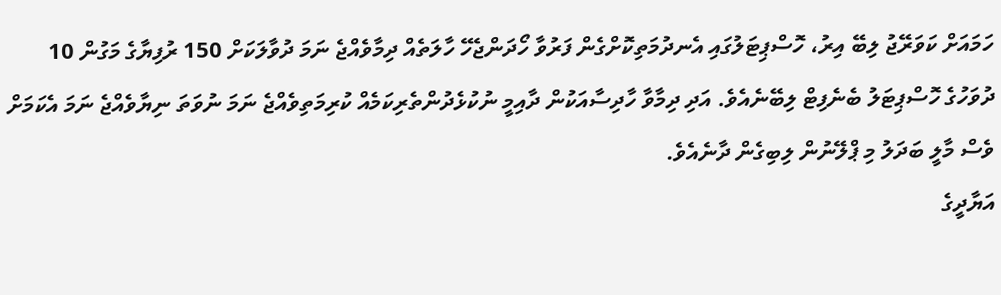ހަމައަށް ކަވަރޭޖު ލިބޭ އިރު، ހޮސްޕިޓަލުގައި އެނދުމަތިކޮށްގެން ފަރުވާ ހޯދަންޖެހޭ ހާލަތެއް ދިމާވެއްޖެ ނަމަ ދުވާލަކަށް 150 ރުފިޔާގެ މަގުން 10 ދުވަހުގެ ހޮސްޕިޓަލު ބެނެފިޓް ލިބޭނެއެވެ. އަދި ދިމާވާ ހާދިސާއަކުން ދާއިމީ ނުކުޅެދުންތެރިކަމެއް ކުރިމަތިވެއްޖެ ނަމަ ނުވަތަ ނިޔާވެއްޖެ ނަމަ އެކަމަށް ވެސް މާލީ ބަދަލު މި ޕްލޭނުން ލިބިގެން ދާނެއެވެ.
އަޔާދީގެ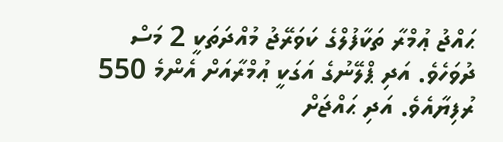ޙައްޖު ޢުމްރާ ތަކާފުލްގެ ކަވަރޭޖު މުއްދަތަކީ 2 މަސް ދުވަހެވެ. އަދި ޕްލޭނުގެ އަގަކީ ޢުމްރާއަށް އެންމެ 550 ރުފިޔާއެވެ. އަދި ޙައްޖަށް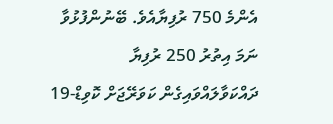އެންމެ 750 ރުފިޔާއެވެ. ބޭނުންފުޅުވާ ނަމަ އިތުރު 250 ރުފިޔާ ދައްކަވާލައްވައިގެން ކަވަރޭޖަށް ކޮވިޑް-19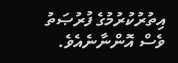އިތުރުކުރުމުގެ ފުރުޞަތު ވެސް އޮންނާނެއެވެ.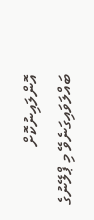އޮންލައިނުކޮށް ބައްލަވައިގަނެވޭ މި ޕްލޭނުގެ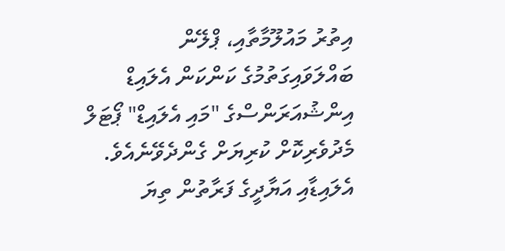އިތުރު މައުލޫމާތާއި، ޕްލޭން ބައްލަވައިގަތުމުގެ ކަންކަން އެލައިޑް އިންޝުއަރަންސްގެ "މައި އެލައިޑް" ޕޯޓަލް މެދުވެރިކޮށް ކުރިޔަށް ގެންދެވޭނެއެވެ.
އެލައިޑާއި އަޔާދީގެ ފަރާތުން ތިޔަ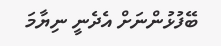ބޭފުޅުންނަށް އެދެނީ ނިޔާމަ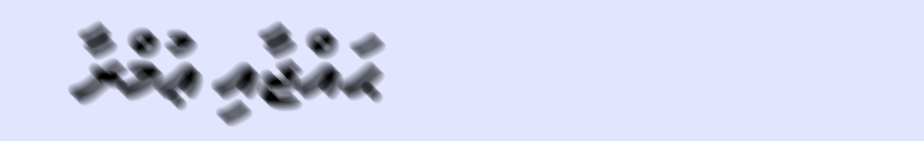ޙައްޖާއި ޢުމްރާ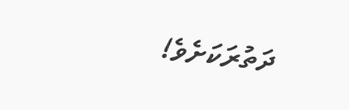ދަތުރަކަށެވެ!